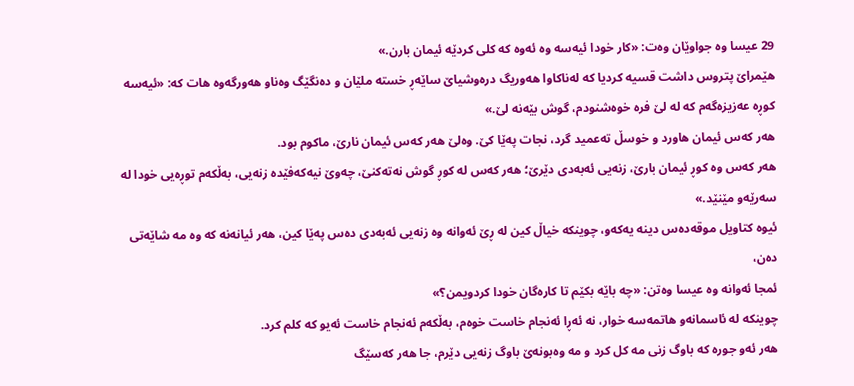29 عیسا وه جواوێان وەت: «کار خودا ئیەسه وه ئەوه که کلی کردێه ئیمان بارن.»
هێمراێ پتروس داشت قسیه کردیا که لەناکاوا هەوریگ درەوشیاێ ساێەڕ خسته ملێان و دەنگێگ وەناو هەورگەوه هات که: «ئیەسه کوڕه عەزیزەگەم که له لێ فره خوەشنودم، گوش بێەنه لێ.»
هەر کەس ئیمان هاورد و خوسڵ تەعمید گرد، نجات پەێا کێ. وەلێ هەر کەس ئیمان نارێ، ماکوم بود.
هەر کەس وه کوڕ ئیمان بارێ، زنەیی ئەبەدی دێرێ؛ هەر کەس له کوڕ گوش نەتەکنێ، چەوێ نیەکەفێدە زنەیی، بەڵکەم توڕەیی خودا له سەرێەو مێنێد.»
ئیوه کتاویل موقەدەس دینه یەکەو، چوینکه خیاڵ کین له ڕێ ئەوانه وه زنەیی ئەبەدی دەس پەێا کین، هەر ئیانەنه که وه مه شاێەتی دەن،
ئمجا ئەوانه وه عیسا وەتن: «چه باێه بکێم تا کارەگان خودا کردویمن؟»
چوینکه له ئاسمانەو هاتمەسه خوار، نه ئەڕا ئەنجام خاست خوەم، بەڵکەم ئەنجام خاست ئەیو که کلم کرد.
هەر ئەو جوره که باوگ زنی مه کل کرد و مه وەبونەێ باوگ زنەیی دێرم، جا هەر کەسێگ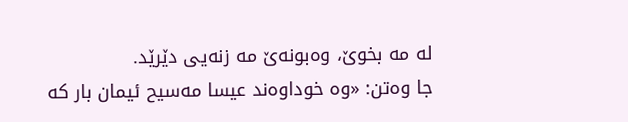له مه بخوێ، وەبونەێ مه زنەیی دێرێد.
جا وەتن: «وه خوداوەند عیسا مەسیح ئیمان بار که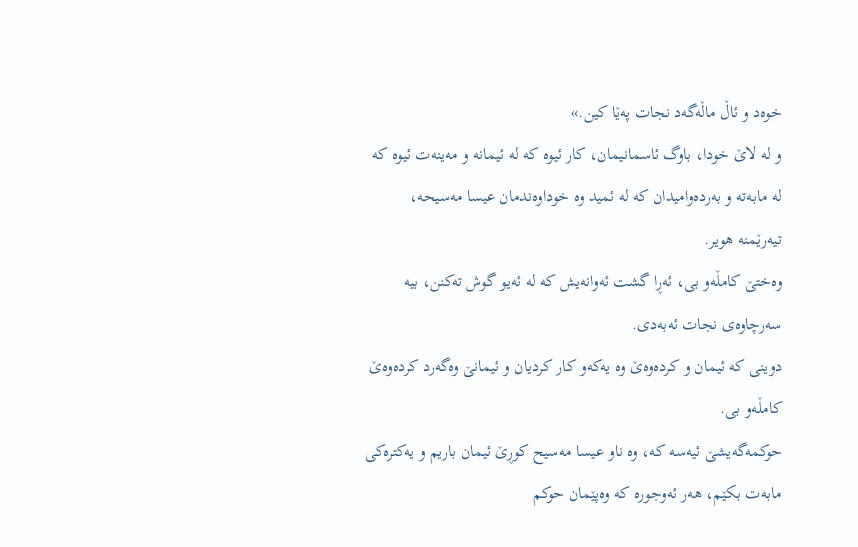خوەد و ئاڵ ماڵەگەد نجات پەێا کين.»
و له لاێ خودا، باوگ ئاسمانیمان، کار ئیوه که له ئیمانه و مەینەت ئیوه که له مابەته و بەردەوامیدان که له ئمید وه خوداوەندمان عیسا مەسیحه، تیەرێمنه هویر.
وەختێ کامڵەو بی، ئەڕا گشت ئەوانەیش که له ئەیو گوش تەکنن، بیه سەرچاوەی نجات ئەبەدی.
دوينی که ئیمان و کردەوەێ وه یەکەو کار کردیان و ئیمانێ وەگەرد کردەوەێ کامڵەو بی.
حوکمەگەیشێ ئیەسه که، وه ناو عیسا مەسیح کوڕێ ئیمان باریم و یەکترەکی مابەت بکێم، هەر ئەوجورە که وەپێمان حوکم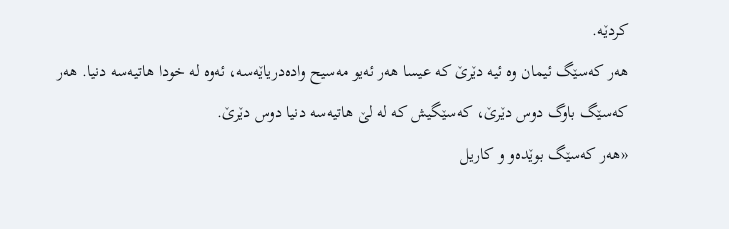کردێه.
هەر کەسێگ ئیمان وه ئیه دێرێ که عیسا هەر ئەیو مەسیح وادەدریاێەسه، ئەوه له خودا هاتیەسه دنیا. هەر کەسێگ باوگ دوس دێرێ، کەسێگیش که له لێ هاتیەسه دنیا دوس دێرێ.
«هەر کەسێگ بوێدەو و کاریل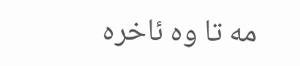مه تا وه ئاخره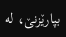بپارێزنێ، له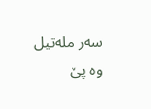سەر ملەتیل وه پێ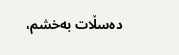دەسڵات بەخشم،